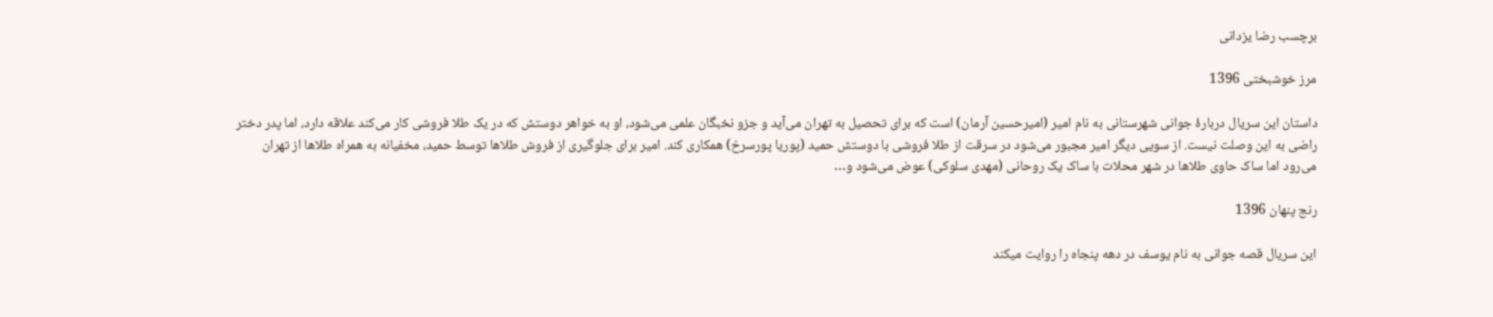برچسب رضا یزدانی

مرز خوشبختی 1396

داستان این سریال دربارهٔ جوانی شهرستانی به نام امیر (امیرحسین آرمان) است که برای تحصیل به تهران می‌آید و جزو نخبگان علمی می‌شود، او به خواهر دوستش که در یک طلا فروشی کار می‌کند علاقه دارد، اما پدر دختر راضی به این وصلت نیست. از سویی دیگر امیر مجبور می‌شود در سرقت از طلا فروشی با دوستش حمید (پوریا پورسرخ) همکاری کند. امیر برای جلوگیری از فروش طلاها توسط حمید، مخفیانه به همراه طلاها از تهران می‌رود اما ساک حاوی طلاها در شهر محلات با ساک یک روحانی (مهدی سلوکی) عوض می‌شود و…

رنج پنهان 1396

این سریال قصه جوانی به نام یوسف در دهه پنجاه را روایت میکند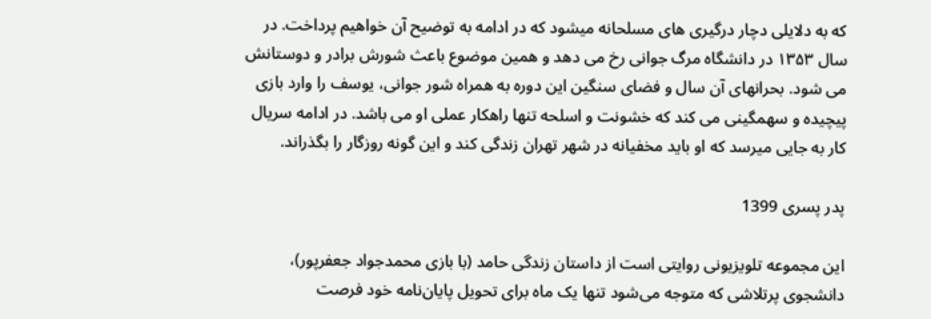که به دلایلی دچار درگیری های مسلحانه میشود که در ادامه به توضیح آن خواهیم پرداخت. در سال ۱۳۵۳ در دانشگاه مرگ جوانی رخ می دهد و همین موضوع باعث شورش برادر و دوستانش می شود. بحرانهای آن سال و فضای سنگین این دوره به همراه شور جوانی، یوسف را وارد بازی پیچیده و سهمگینی می کند که خشونت و اسلحه تنها راهکار عملی او می باشد. در ادامه سریال کار به جایی میرسد که او باید مخفیانه در شهر تهران زندگی کند و این گونه روزگار را بگذراند.

پدر پسری 1399

این مجموعه تلویزیونی روایتی است از داستان زندگی حامد (با بازی محمدجواد جعفرپور)، دانشجوی پرتلاشی که متوجه می‌شود تنها یک ماه برای تحویل پایان‌نامه خود فرصت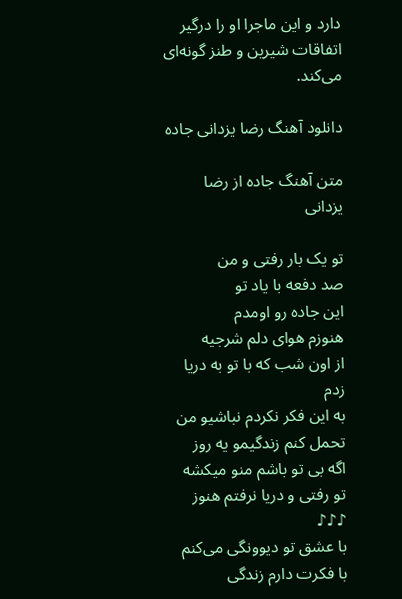دارد و این ماجرا او را درگیر اتفاقات شیرین و طنز گونه‌ای می‌کند.

دانلود آهنگ رضا یزدانی جاده

متن آهنگ جاده از رضا یزدانی

تو یک بار رفتی و من
صد دفعه با یاد تو
این جاده رو اومدم
هنوزم هوای دلم شرجیه
از اون شب که با تو به دریا زدم
به این فکر نکردم نباشیو من
تحمل کنم زندگیمو یه روز
اگه بی تو باشم منو میکشه
تو رفتی و دریا نرفتم هنوز
♪♪♪
با عشق تو دیوونگی می‌کنم
با فکرت دارم زندگی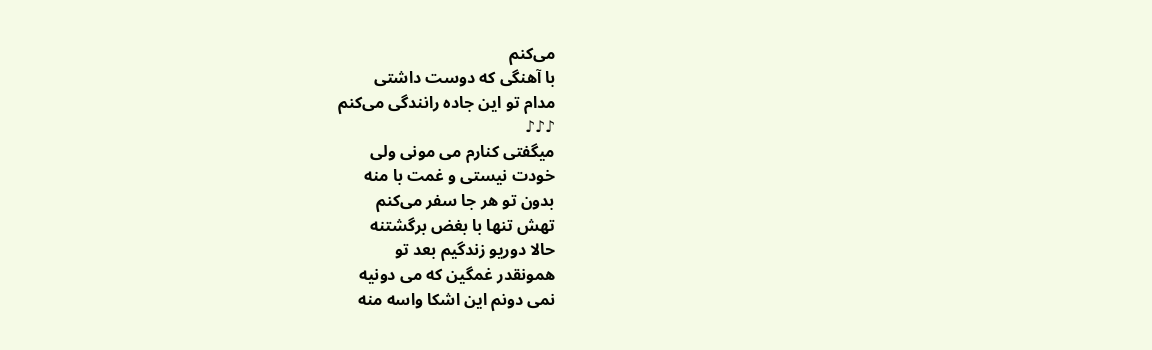می‌کنم
با آهنگی که دوست داشتی
مدام تو این جاده رانندگی می‌کنم
♪♪♪
میگفتی کنارم می مونی ولی
خودت نیستی و غمت با منه
بدون تو هر جا سفر می‌کنم
تهش تنها با بغض برگشتنه
حالا دوریو زندگیم بعد تو
همونقدر غمگین که می دونیه
نمی دونم این اشکا واسه منه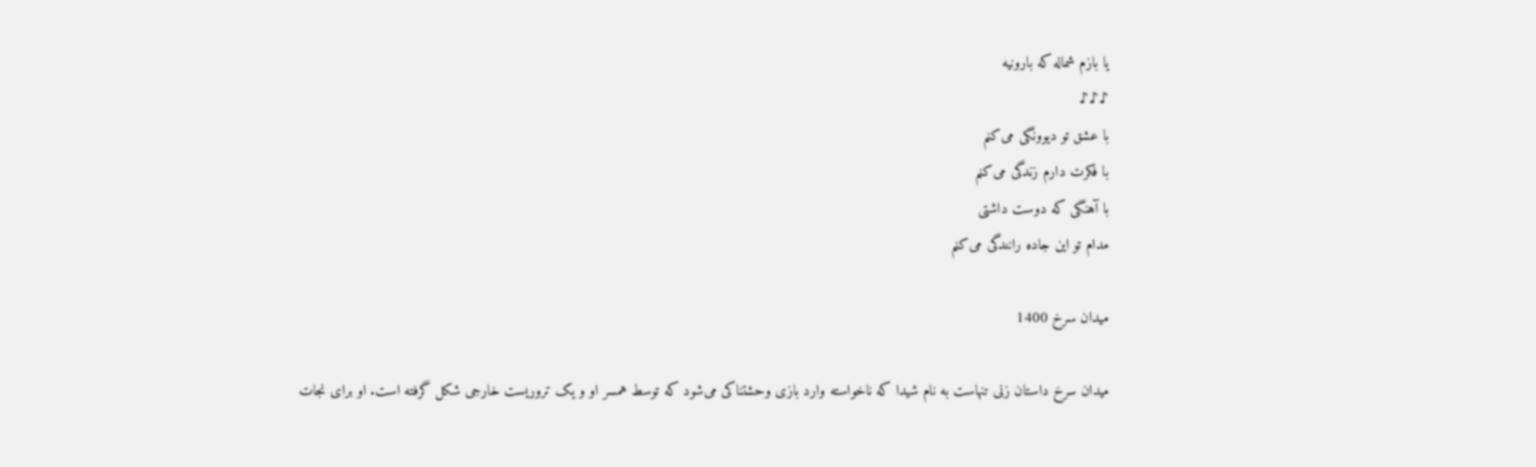یا بازم شماله که بارونیه
♪♪♪
با عشق تو دیوونگی می‌کنم
با فکرت دارم زندگی می‌کنم
با آهنگی که دوست داشتی
مدام تو این جاده رانندگی می‌کنم

میدان سرخ 1400

میدان سرخ داستان زنی تنهاست به نام شیدا که ناخواسته وارد بازی وحشتناکی می‌شود که توسط همسر او و یک تروریست خارجی شکل گرفته است. او برای نجات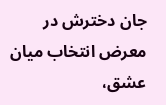جان دخترش در معرض انتخاب میان عشق،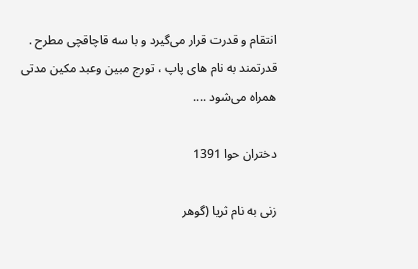انتقام و قدرت قرار می‌گیرد و با سه قاچاقچی مطرح . قدرتمند به نام های پاپ ، تورج مبین وعبد مکین مدتی همراه می‌شود ....

دختران حوا 1391

زنی به نام ثریا (گوهر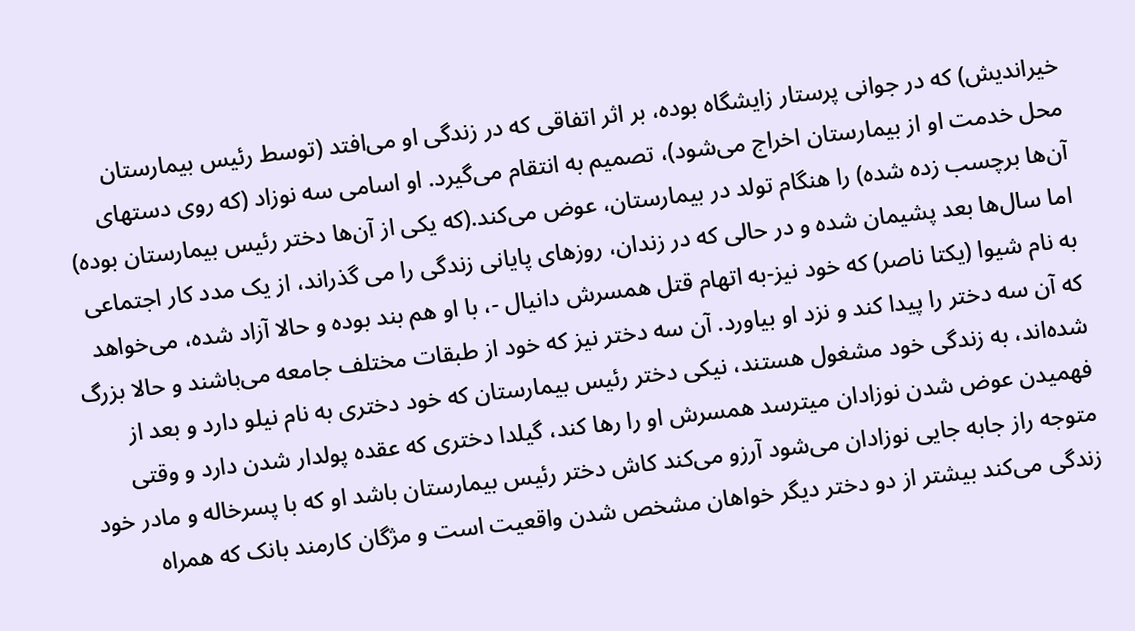خیراندیش) که در جوانی پرستار زایشگاه بوده، بر اثر اتفاقی که در زندگی او می‌افتد (توسط رئیس بیمارستان محل خدمت او از بیمارستان اخراج می‌شود)، تصمیم به انتقام می‌گیرد. او اسامی سه نوزاد (که روی دستهای آن‌ها برچسب زده شده) را هنگام تولد در بیمارستان، عوض می‌کند.(که یکی از آن‌ها دختر رئیس بیمارستان بوده) اما سال‌ها بعد پشیمان شده و در حالی که در زندان، روزهای پایانی زندگی را می گذراند، از یک مدد کار اجتماعی به نام شیوا (یکتا ناصر) که خود نیز-به اتهام قتل همسرش دانیال -، با او هم بند بوده و حالا آزاد شده، می‌خواهد که آن سه دختر را پیدا کند و نزد او بیاورد. آن سه دختر نیز که خود از طبقات مختلف جامعه می‌باشند و حالا بزرگ شده‌اند، به زندگی خود مشغول هستند، نیکی دختر رئیس بیمارستان که خود دختری به نام نیلو دارد و بعد از فهمیدن عوض شدن نوزادان میترسد همسرش او را رها کند، گیلدا دختری که عقده پولدار شدن دارد و وقتی متوجه راز جابه جایی نوزادان می‌شود آرزو می‌کند کاش دختر رئیس بیمارستان باشد او که با پسرخاله و مادر خود زندگی می‌کند بیشتر از دو دختر دیگر خواهان مشخص شدن واقعیت است و مژگان کارمند بانک که همراه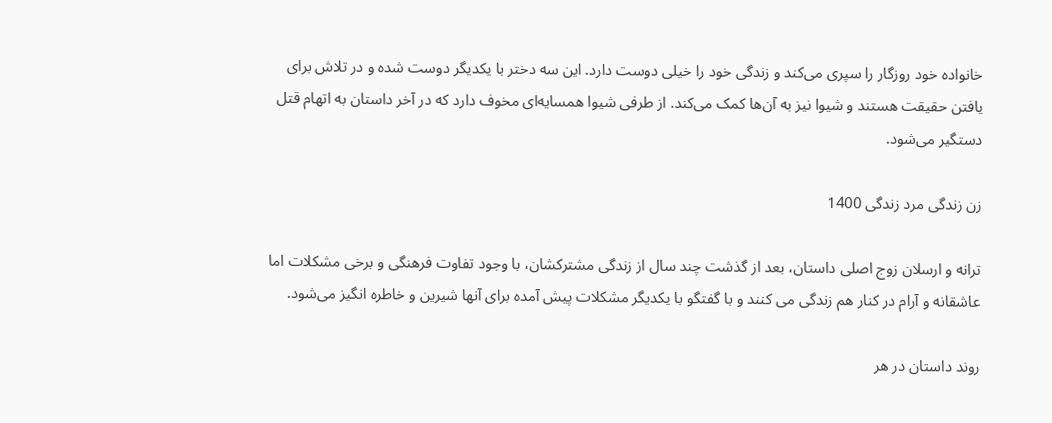خانواده خود روزگار را سپری می‌کند و زندگی خود را خیلی دوست دارد. این سه دختر با یکدیگر دوست شده و در تلاش برای یافتن حقیقت هستند و شیوا نیز به آن‌ها کمک می‌کند. از طرفی شیوا همسایه‌ای مخوف دارد که در آخر داستان به اتهام قتل دستگیر می‌شود.

زن زندگی مرد زندگی 1400

ترانه و ارسلان زوج اصلی داستان، بعد از گذشت چند سال از زندگی مشترکشان، با وجود تفاوت فرهنگی و برخی مشکلات اما عاشقانه و آرام در کنار هم زندگی می کنند و با گفتگو با یکدیگر مشکلات پیش آمده برای آنها شیرین و خاطره انگیز می‌شود.

روند داستان در هر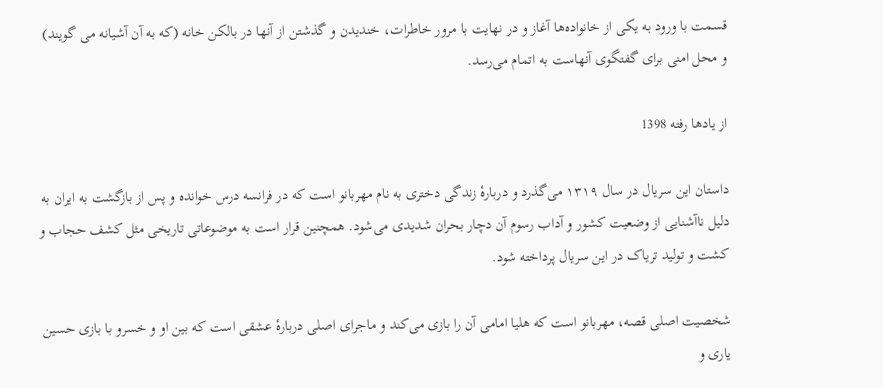قسمت با ورود به یکی از خانواده‌ها آغاز و در نهایت با مرور خاطرات، خندیدن و گذشتن از آنها در بالکن خانه (که به آن آشیانه می گویند) و محل امنی برای گفتگوی آنهاست به اتمام می‌رسد.

از یادها رفته 1398

داستان این سریال در سال ۱۳۱۹ می‌گذرد و دربارهٔ زندگی دختری به نام مهربانو است که در فرانسه درس خوانده و پس از بازگشت به ایران به دلیل ناآشنایی از وضعیت کشور و آداب رسوم آن دچار بحران شدیدی می‌شود. همچنین قرار است به موضوعاتی تاریخی مثل کشف حجاب و کشت و تولید تریاک در این سریال پرداخته شود.

شخصیت اصلی قصه، مهربانو است که هلیا امامی آن را بازی می‌کند و ماجرای اصلی دربارهٔ عشقی است که بین او و خسرو با بازی حسین یاری و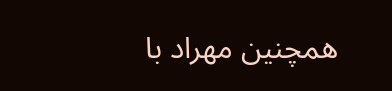همچنین مهراد با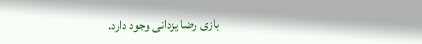بازی رضا یزدانی وجود دارد.